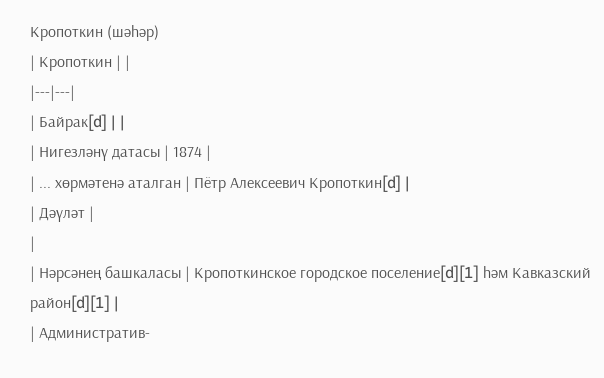Кропоткин (шәһәр)
| Кропоткин | |
|---|---|
| Байрак[d] | |
| Нигезләнү датасы | 1874 |
| ... хөрмәтенә аталган | Пётр Алексеевич Кропоткин[d] |
| Дәүләт |
|
| Нәрсәнең башкаласы | Кропоткинское городское поселение[d][1] һәм Кавказский район[d][1] |
| Административ-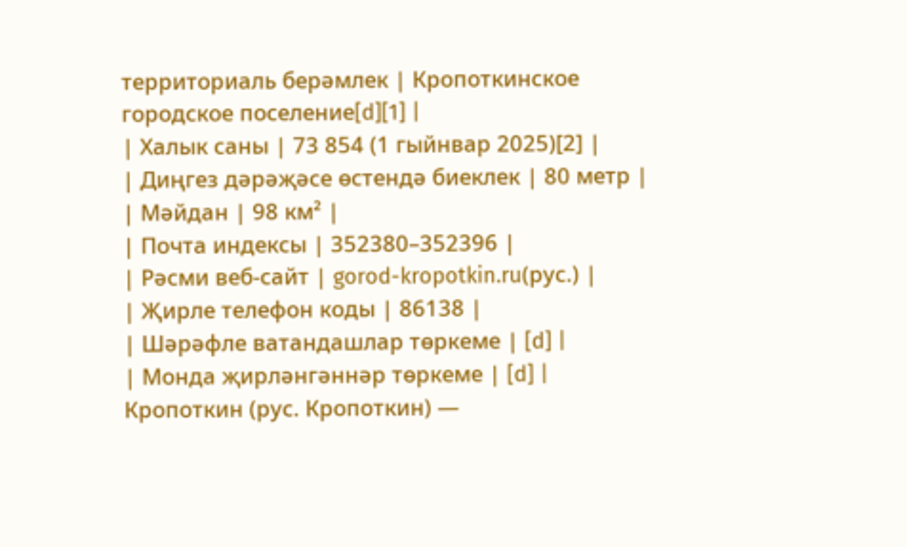территориаль берәмлек | Кропоткинское городское поселение[d][1] |
| Халык саны | 73 854 (1 гыйнвар 2025)[2] |
| Диңгез дәрәҗәсе өстендә биеклек | 80 метр |
| Мәйдан | 98 км² |
| Почта индексы | 352380–352396 |
| Рәсми веб-сайт | gorod-kropotkin.ru(рус.) |
| Җирле телефон коды | 86138 |
| Шәрәфле ватандашлар төркеме | [d] |
| Монда җирләнгәннәр төркеме | [d] |
Кропоткин (рус. Кропоткин) —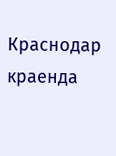Краснодар краенда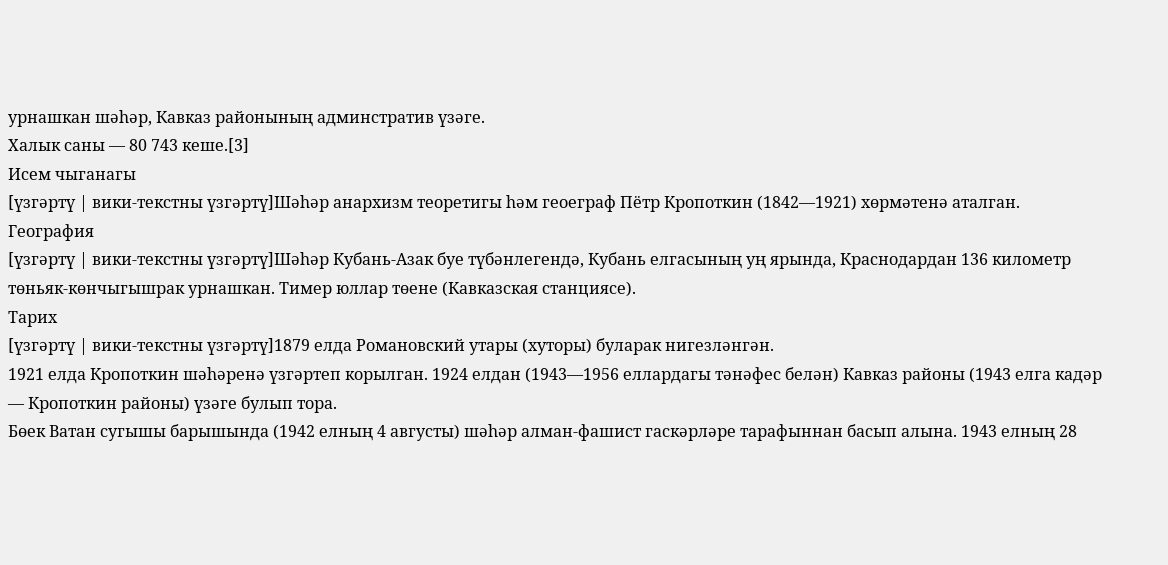урнашкан шәһәр, Кавказ районының админстратив үзәге.
Халык саны — 80 743 кеше.[3]
Исем чыганагы
[үзгәртү | вики-текстны үзгәртү]Шәһәр анархизм теоретигы һәм геоеграф Пётр Кропоткин (1842—1921) хөрмәтенә аталган.
География
[үзгәртү | вики-текстны үзгәртү]Шәһәр Кубань-Азак буе түбәнлегендә, Кубань елгасының уң ярында, Краснодардан 136 километр төньяк-көнчыгышрак урнашкан. Тимер юллар төене (Кавказская станциясе).
Тарих
[үзгәртү | вики-текстны үзгәртү]1879 елда Романовский утары (хуторы) буларак нигезләнгән.
1921 елда Кропоткин шәһәренә үзгәртеп корылган. 1924 елдан (1943—1956 еллардагы тәнәфес белән) Кавказ районы (1943 елга кадәр — Кропоткин районы) үзәге булып тора.
Бөек Ватан сугышы барышында (1942 елның 4 августы) шәһәр алман-фашист гаскәрләре тарафыннан басып алына. 1943 елның 28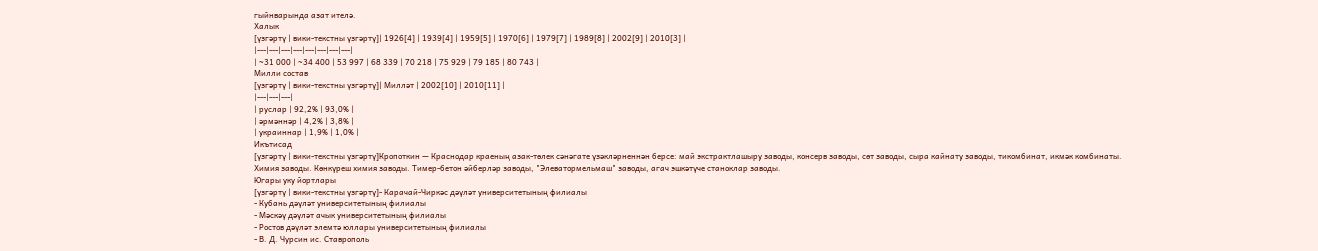гыйнварында азат ителә.
Халык
[үзгәртү | вики-текстны үзгәртү]| 1926[4] | 1939[4] | 1959[5] | 1970[6] | 1979[7] | 1989[8] | 2002[9] | 2010[3] |
|---|---|---|---|---|---|---|---|
| ~31 000 | ~34 400 | 53 997 | 68 339 | 70 218 | 75 929 | 79 185 | 80 743 |
Милли состав
[үзгәртү | вики-текстны үзгәртү]| Милләт | 2002[10] | 2010[11] |
|---|---|---|
| руслар | 92,2% | 93,0% |
| әрмәннәр | 4,2% | 3,8% |
| украиннар | 1,9% | 1,0% |
Икътисад
[үзгәртү | вики-текстны үзгәртү]Кропоткин — Краснодар краеның азак-төлек сәнәгате үзәкләрненнән берсе: май экстрактлашыру заводы, консерв заводы, сөт заводы, сыра кайнату заводы, тикомбинат, икмәк комбинаты.
Химия заводы. Көнкүреш химия заводы. Тимер-бетон әйберләр заводы, "Элеватормельмаш" заводы, агач эшкәтүче станоклар заводы.
Югары уку йортлары
[үзгәртү | вики-текстны үзгәртү]- Карачай-Чиркәс дәүләт университетының филиалы
- Кубань дәүләт университетының филиалы
- Мәскәү дәүләт ачык университетының филиалы
- Ростов дәүләт элемтә юллары университетының филиалы
- В. Д. Чурсин ис. Ставрополь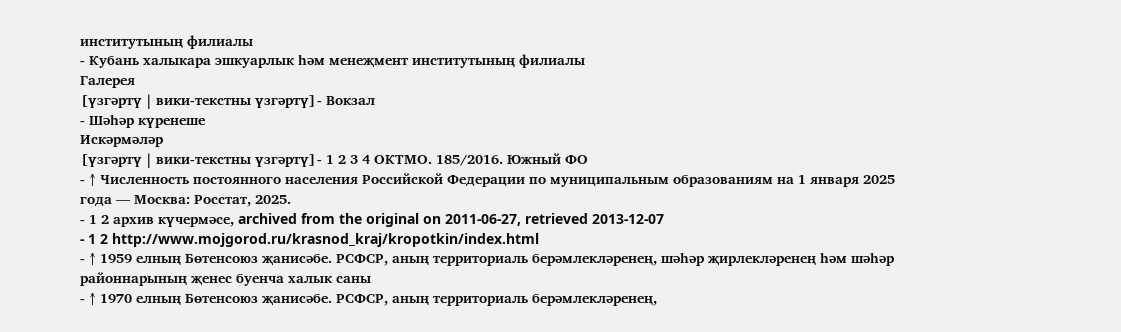институтының филиалы
- Кубань халыкара эшкуарлык һәм менеҗмент институтының филиалы
Галерея
[үзгәртү | вики-текстны үзгәртү]- Вокзал
- Шәһәр күренеше
Искәрмәләр
[үзгәртү | вики-текстны үзгәртү]- 1 2 3 4 ОКТМО. 185/2016. Южный ФО
- ↑ Численность постоянного населения Российской Федерации по муниципальным образованиям на 1 января 2025 года — Москва: Росстат, 2025.
- 1 2 архив күчермәсе, archived from the original on 2011-06-27, retrieved 2013-12-07
- 1 2 http://www.mojgorod.ru/krasnod_kraj/kropotkin/index.html
- ↑ 1959 елның Бөтенсоюз җанисәбе. РСФСР, аның территориаль берәмлекләренең, шәһәр җирлекләренең һәм шәһәр районнарының җенес буенча халык саны
- ↑ 1970 елның Бөтенсоюз җанисәбе. РСФСР, аның территориаль берәмлекләренең,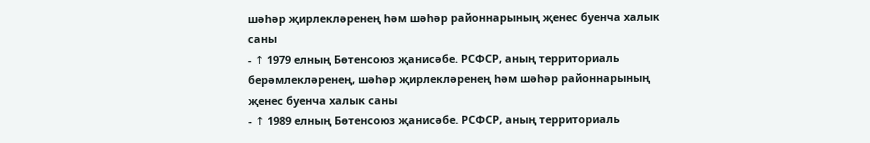шәһәр җирлекләренең һәм шәһәр районнарының җенес буенча халык саны
- ↑ 1979 елның Бөтенсоюз җанисәбе. РСФСР, аның территориаль берәмлекләренең, шәһәр җирлекләренең һәм шәһәр районнарының җенес буенча халык саны
- ↑ 1989 елның Бөтенсоюз җанисәбе. РСФСР, аның территориаль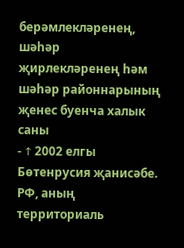берәмлекләренең, шәһәр җирлекләренең һәм шәһәр районнарының җенес буенча халык саны
- ↑ 2002 елгы Бөтенрусия җанисәбе. РФ, аның территориаль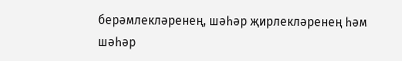берәмлекләренең, шәһәр җирлекләренең һәм шәһәр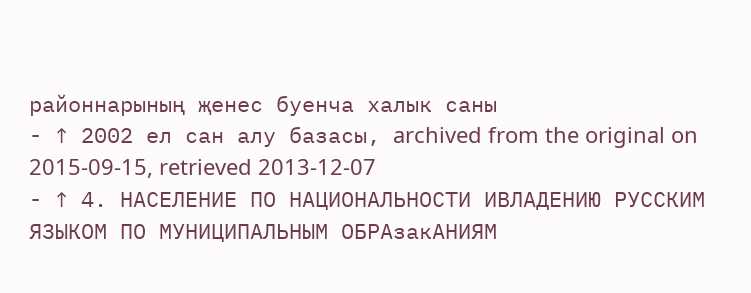районнарының җенес буенча халык саны
- ↑ 2002 ел сан алу базасы, archived from the original on 2015-09-15, retrieved 2013-12-07
- ↑ 4. НАСЕЛЕНИЕ ПО НАЦИОНАЛЬНОСТИ ИВЛАДЕНИЮ РУССКИМ ЯЗЫКОМ ПО МУНИЦИПАЛЬНЫМ ОБРАзакАНИЯМ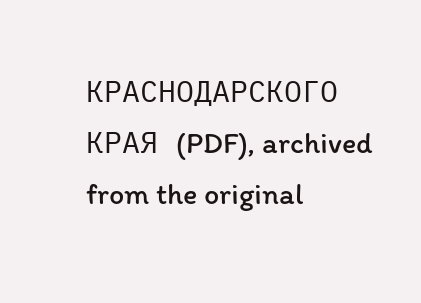КРАСНОДАРСКОГО КРАЯ (PDF), archived from the original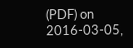(PDF) on 2016-03-05,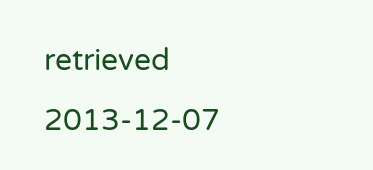retrieved 2013-12-07